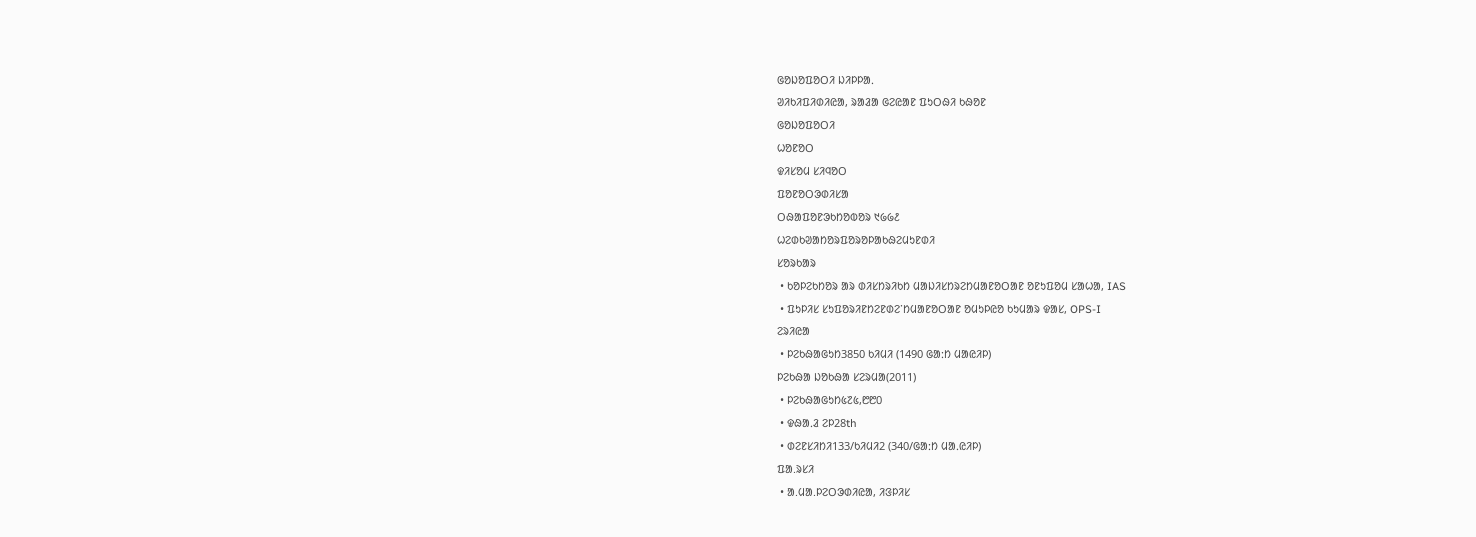ᱜᱚᱡᱚᱯᱚᱛᱤ ᱡᱤᱞᱞᱟᱹ
ᱣᱤᱠᱤᱯᱤᱰᱤᱭᱟ, ᱨᱟᱲᱟ ᱜᱮᱭᱟᱱ ᱯᱩᱛᱷᱤ ᱠᱷᱚᱱ
ᱜᱚᱡᱚᱯᱚᱛᱤ
ᱦᱚᱱᱚᱛ
ᱫᱤᱥᱚᱢ ᱥᱤᱧᱚᱛ
ᱯᱚᱱᱚᱛᱳᱰᱤᱥᱟ
ᱛᱷᱟᱯᱚᱱᱳᱠᱴᱚᱵᱚᱨ ᱑᱙᱙᱒
ᱦᱮᱰᱠᱣᱟᱴᱚᱨᱯᱚᱨᱚᱞᱟᱠᱷᱮᱢᱩᱱᱰᱤ
ᱥᱚᱨᱠᱟᱨ
 • ᱠᱚᱞᱮᱠᱴᱚᱨ ᱟᱨ ᱰᱤᱥᱴᱨᱤᱠᱴ ᱢᱟᱡᱤᱥᱴᱨᱮᱴᱢᱟᱱᱚᱛᱟᱱ ᱚᱱᱩᱯᱚᱢ ᱥᱟᱦᱟ, IAS
 • ᱯᱩᱞᱤᱥ ᱥᱩᱯᱚᱨᱤᱱᱴᱮᱱᱰᱮᱸᱴᱢᱟᱱᱚᱛᱟᱱ ᱚᱢᱩᱞᱭᱚ ᱠᱩᱢᱟᱨ ᱫᱟᱥ, OPS-I
ᱮᱨᱤᱭᱟ
 • ᱞᱮᱠᱷᱟᱜᱩᱴ3850 ᱠᱤᱢᱤ (1490 ᱜᱟᱺᱴ ᱢᱟᱭᱤᱞ)
ᱞᱮᱠᱷᱟ ᱡᱚᱠᱷᱟ ᱥᱮᱨᱢᱟ(2011)
 • ᱞᱮᱠᱷᱟᱜᱩᱴ᱕᱗᱕,᱘᱘᱐
 • ᱫᱷᱟᱹᱲ ᱮᱞ28th
 • ᱰᱮᱱᱥᱤᱴᱤ133/ᱠᱤᱢᱤ2 (340/ᱜᱟᱺᱴ ᱢᱟᱹᱭᱤᱞ)
ᱯᱟ.ᱨᱥᱤ
 • ᱟ.ᱢᱟ.ᱞᱮᱛᱳᱰᱤᱭᱟ, ᱤᱝᱞᱤᱥ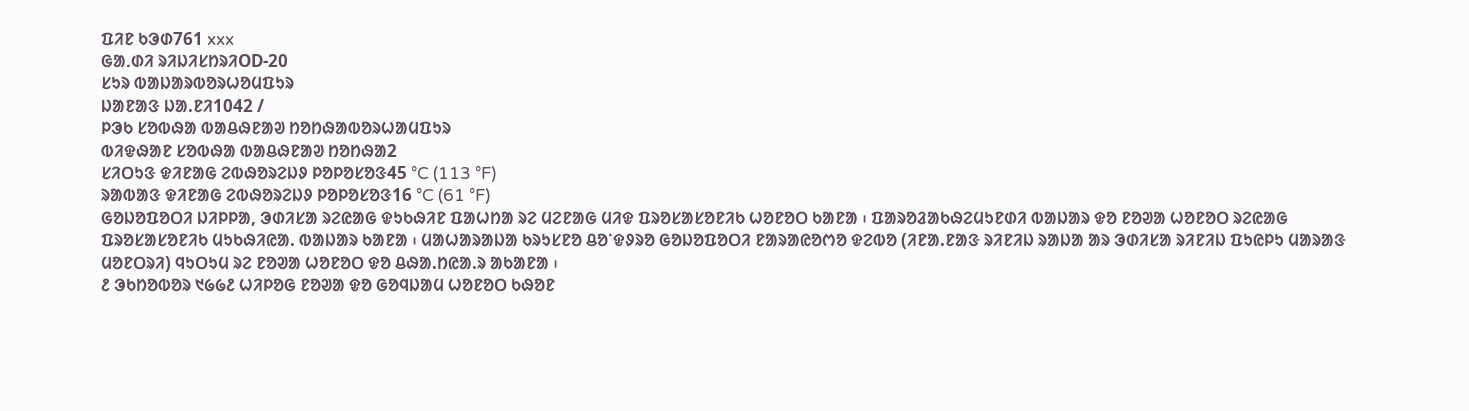ᱯᱤᱱ ᱠᱳᱰ761 xxx
ᱜᱟᱹᱰᱤ ᱨᱤᱡᱤᱥᱴᱨᱤOD-20
ᱥᱩᱨ ᱵᱟᱡᱟᱨᱵᱚᱨᱦᱚᱢᱯᱩᱨ
ᱡᱟᱱᱟᱝ ᱡᱟ.ᱱᱤ1042 /
ᱞᱳᱠ ᱥᱚᱵᱷᱟ ᱵᱟᱪᱷᱱᱟᱣ ᱴᱚᱴᱷᱟᱵᱚᱨᱦᱟᱢᱯᱩᱨ
ᱵᱤᱫᱷᱟᱱ ᱥᱚᱵᱷᱟ ᱵᱟᱪᱷᱱᱟᱣ ᱴᱚᱴᱷᱟ2
ᱥᱤᱛᱩᱝ ᱫᱤᱱᱟᱜ ᱮᱵᱷᱚᱨᱮᱡᱽ ᱞᱚᱞᱚᱥᱚᱝ45 °C (113 °F)
ᱨᱟᱵᱟᱝ ᱫᱤᱱᱟᱜ ᱮᱵᱷᱚᱨᱮᱡᱽ ᱞᱚᱞᱚᱥᱚᱝ16 °C (61 °F)
ᱜᱚᱡᱚᱯᱚᱛᱤ ᱡᱤᱞᱞᱟ, ᱳᱰᱤᱥᱟ ᱨᱮᱭᱟᱜ ᱫᱩᱠᱷᱤᱱ ᱯᱟᱦᱴᱟ ᱨᱮ ᱢᱮᱱᱟᱜ ᱢᱤᱫ ᱯᱨᱚᱥᱟᱥᱚᱱᱤᱠ ᱦᱚᱱᱚᱛ ᱠᱟᱱᱟ ᱾ ᱯᱟᱨᱚᱲᱟᱠᱷᱮᱢᱩᱱᱰᱤ ᱵᱟᱡᱟᱨ ᱫᱚ ᱱᱚᱣᱟ ᱦᱚᱱᱚᱛ ᱨᱮᱭᱟᱜ ᱯᱨᱚᱥᱟᱥᱚᱱᱤᱠ ᱢᱩᱠᱷᱤᱭᱟ. ᱵᱟᱡᱟᱨ ᱠᱟᱱᱟ ᱾ ᱢᱟᱦᱟᱨᱟᱡᱟ ᱠᱨᱩᱥᱱᱚ ᱪᱚᱸᱫᱽᱨᱚ ᱜᱚᱡᱚᱯᱚᱛᱤ ᱱᱟᱨᱟᱭᱚᱬᱚ ᱫᱮᱵᱚ (ᱤᱱᱟ.ᱱᱟᱝ ᱨᱤᱱᱤᱡ ᱨᱟᱡᱟ ᱟᱨ ᱳᱰᱤᱥᱟ ᱨᱤᱱᱤᱡ ᱯᱩᱭᱞᱩ ᱢᱟᱨᱟᱝ ᱢᱚᱱᱛᱨᱤ) ᱧᱩᱛᱩᱢ ᱨᱮ ᱱᱚᱣᱟ ᱦᱚᱱᱚᱛ ᱫᱚ ᱪᱷᱟ.ᱴᱭᱟ.ᱨ ᱟᱠᱟᱱᱟ ᱾
᱒ ᱳᱠᱴᱚᱵᱚᱨ ᱑᱙᱙᱒ ᱦᱤᱞᱚᱜ ᱱᱚᱣᱟ ᱫᱚ ᱜᱚᱧᱡᱟᱢ ᱦᱚᱱᱚᱛ ᱠᱷᱚᱱ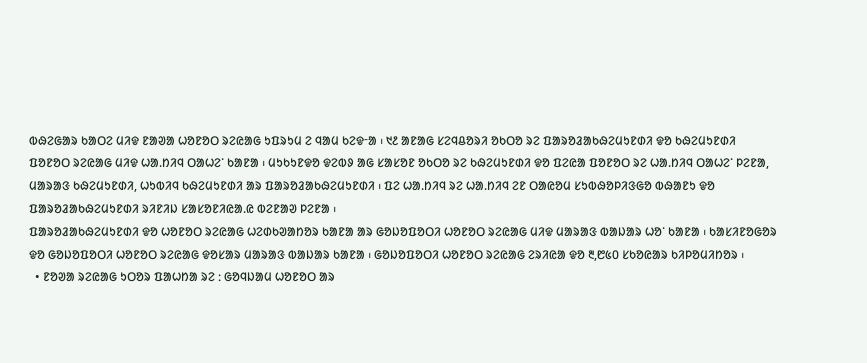ᱵᱷᱮᱜᱟᱨ ᱠᱟᱛᱮ ᱢᱤᱫ ᱱᱟᱣᱟ ᱦᱚᱱᱚᱛ ᱨᱮᱭᱟᱜ ᱩᱯᱨᱩᱢ ᱮ ᱧᱟᱢ ᱠᱮᱫᱼᱟ ᱾ ᱑᱒ ᱟᱱᱟᱜ ᱥᱮᱧᱪᱚᱨᱤ ᱚᱠᱛᱚ ᱨᱮ ᱯᱟᱨᱚᱲᱟᱠᱷᱮᱢᱩᱱᱰᱤ ᱫᱚ ᱠᱷᱮᱢᱩᱱᱰᱤ ᱯᱚᱱᱚᱛ ᱨᱮᱭᱟᱜ ᱢᱤᱫ ᱦᱟ.ᱴᱤᱧ ᱛᱟᱦᱮᱸ ᱠᱟᱱᱟ ᱾ ᱢᱩᱠᱩᱱᱫᱚ ᱫᱮᱵᱽ ᱟᱜ ᱥᱟᱥᱚᱱ ᱚᱠᱛᱚ ᱨᱮ ᱠᱷᱮᱢᱩᱱᱰᱤ ᱫᱚ ᱯᱮᱭᱟ ᱯᱚᱱᱚᱛ ᱨᱮ ᱦᱟ.ᱴᱤᱧ ᱛᱟᱦᱮᱸ ᱞᱮᱱᱟ, ᱢᱟᱨᱟᱝ ᱠᱷᱮᱢᱩᱱᱰᱤ, ᱦᱩᱵᱤᱧ ᱠᱷᱮᱢᱩᱱᱰᱤ ᱟᱨ ᱯᱟᱨᱚᱲᱟᱠᱷᱮᱢᱩᱱᱰᱤ ᱾ ᱯᱮ ᱦᱟ.ᱴᱤᱧ ᱨᱮ ᱦᱟ.ᱴᱤᱧ ᱮᱱ ᱛᱟᱭᱚᱢ ᱥᱩᱵᱷᱚᱞᱤᱝᱜᱚ ᱵᱷᱟᱱᱩ ᱫᱚ ᱯᱟᱨᱚᱲᱟᱠᱷᱮᱢᱩᱱᱰᱤ ᱨᱤᱱᱤᱡ ᱥᱟᱥᱚᱱᱤᱭᱟ.ᱭ ᱵᱮᱱᱟᱣ ᱞᱮᱱᱟ ᱾
ᱯᱟᱨᱚᱲᱟᱠᱷᱮᱢᱩᱱᱰᱤ ᱫᱚ ᱦᱚᱱᱚᱛ ᱨᱮᱭᱟᱜ ᱦᱮᱰᱠᱣᱟᱴᱚᱨ ᱠᱟᱱᱟ ᱟᱨ ᱜᱚᱡᱚᱯᱚᱛᱤ ᱦᱚᱱᱚᱛ ᱨᱮᱭᱟᱜ ᱢᱤᱫ ᱢᱟᱨᱟᱝ ᱵᱟᱡᱟᱨ ᱦᱚᱸ ᱠᱟᱱᱟ ᱾ ᱠᱟᱥᱤᱱᱚᱜᱚᱨ ᱫᱚ ᱜᱚᱡᱚᱯᱚᱛᱤ ᱦᱚᱱᱚᱛ ᱨᱮᱭᱟᱜ ᱫᱚᱥᱟᱨ ᱢᱟᱨᱟᱝ ᱵᱟᱡᱟᱨ ᱠᱟᱱᱟ ᱾ ᱜᱚᱡᱚᱯᱚᱛᱤ ᱦᱚᱱᱚᱛ ᱨᱮᱭᱟᱜ ᱮᱨᱤᱭᱟ ᱫᱚ ᱓,᱘᱕᱐ ᱥᱠᱚᱭᱟᱨ ᱠᱤᱞᱚᱢᱤᱴᱚᱨ ᱾
  • ᱱᱚᱣᱟ ᱨᱮᱭᱟᱜ ᱩᱛᱚᱨ ᱯᱟᱦᱴᱟ ᱨᱮ ᱺ ᱜᱚᱧᱡᱟᱢ ᱦᱚᱱᱚᱛ ᱟᱨ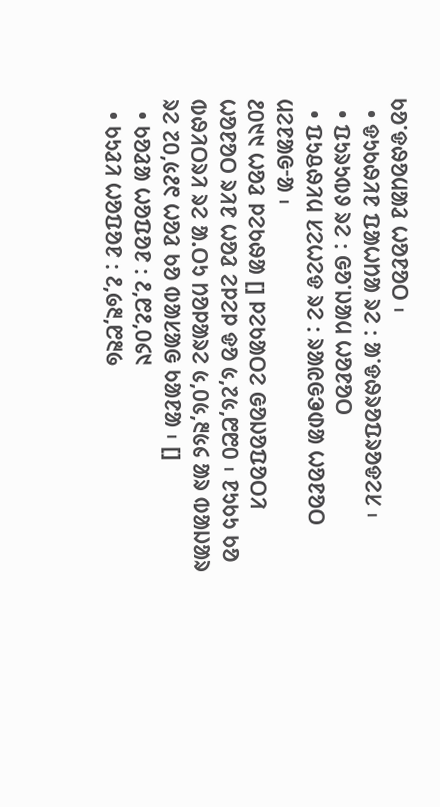ᱠᱚᱸᱫᱷᱚᱢᱟᱲ ᱦᱚᱱᱚᱛ ᱾
  • ᱫᱩᱠᱷᱤᱱ ᱯᱟᱦᱴᱟ ᱨᱮ ᱺ ᱟᱸᱫᱷᱨᱚᱯᱨᱚᱫᱮᱥ ᱾
  • ᱯᱩᱨᱩᱵᱽ ᱨᱮ ᱺ ᱜᱚᱸᱡᱟᱢ ᱦᱚᱱᱚᱛ
  • ᱯᱩᱪᱷᱤᱢ ᱥᱮᱦᱮᱫ ᱨᱮ ᱺ ᱨᱟᱭᱜᱳᱰᱟ ᱦᱚᱱᱚᱛ ᱢᱮᱱᱟᱜᱼᱟ ᱾
᱒᱐᱑᱑ ᱦᱚᱲ ᱞᱮᱠᱷᱟ [] ᱞᱮᱠᱟᱛᱮ ᱜᱚᱡᱚᱯᱚᱛᱤ ᱦᱚᱱᱚᱛ ᱨᱤᱱ ᱦᱚᱲ ᱮᱞᱮᱞ ᱫᱚ ᱕,᱗᱕,᱘᱘᱐ ᱾ ᱱᱩᱠᱩ ᱠᱚ ᱵᱷᱤᱛᱨᱤ ᱨᱮ ᱟ.ᱛᱩ ᱴᱚᱞᱟᱨᱮ ᱕,᱐᱕,᱓᱕᱔ ᱟᱨ ᱵᱟᱡᱟᱨ ᱨᱮ ᱗᱐,᱕᱒᱖ ᱦᱚᱲ ᱠᱚ ᱵᱟᱥᱟᱜ ᱠᱟᱱᱟ ᱾ []
  • ᱠᱚᱲᱟ ᱦᱚᱯᱚᱱ ᱺ ᱒,᱘᱒,᱐᱔᱑
  • ᱠᱩᱲᱤ ᱦᱚᱯᱚᱱ ᱺ ᱒,᱙᱓,᱘᱓᱙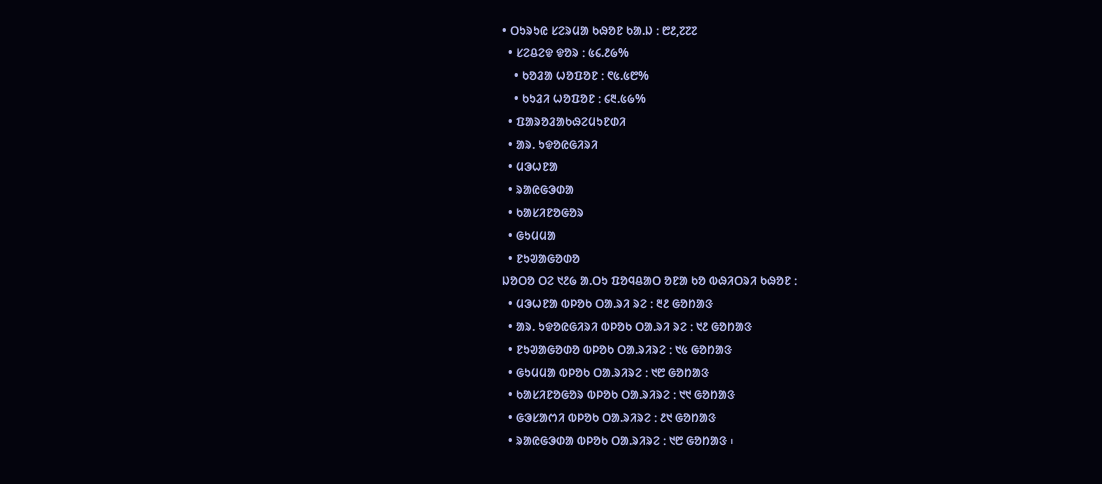• ᱛᱩᱨᱩᱭ ᱥᱮᱨᱢᱟ ᱠᱷᱚᱱ ᱠᱟ.ᱡ ᱺ ᱘᱒,᱗᱗᱗
  • ᱥᱮᱪᱮᱫ ᱫᱚᱨ ᱺ ᱕᱔.᱒᱙%
    • ᱠᱚᱲᱟ ᱦᱚᱯᱚᱱ ᱺ ᱖᱕.᱕᱘%
    • ᱠᱩᱲᱤ ᱦᱚᱯᱚᱱ ᱺ ᱔᱓.᱕᱙%
  • ᱯᱟᱨᱚᱲᱟᱠᱷᱮᱢᱩᱱᱰᱤ
  • ᱟᱨ. ᱩᱫᱚᱭᱜᱤᱨᱤ
  • ᱢᱳᱦᱱᱟ
  • ᱨᱟᱭᱜᱳᱰᱟ
  • ᱠᱟᱥᱤᱱᱚᱜᱚᱨ
  • ᱜᱩᱢᱢᱟ
  • ᱱᱩᱣᱟᱜᱚᱰᱚ
ᱡᱚᱛᱚ ᱛᱮ ᱑᱒᱙ ᱟ.ᱛᱩ ᱯᱚᱧᱪᱟᱛ ᱚᱱᱟ ᱠᱚ ᱵᱷᱤᱛᱨᱤ ᱠᱷᱚᱱ ᱺ
  • ᱢᱳᱦᱱᱟ ᱵᱞᱚᱠ ᱛᱟ.ᱨᱤ ᱨᱮ ᱺ ᱓᱒ ᱜᱚᱴᱟᱝ
  • ᱟᱨ. ᱩᱫᱚᱭᱜᱤᱨᱤ ᱵᱞᱚᱠ ᱛᱟ.ᱨᱤ ᱨᱮ ᱺ ᱑᱒ ᱜᱚᱴᱟᱝ
  • ᱱᱩᱣᱟᱜᱚᱰᱚ ᱵᱞᱚᱠ ᱛᱟ.ᱨᱤᱨᱮ ᱺ ᱑᱕ ᱜᱚᱴᱟᱝ
  • ᱜᱩᱢᱢᱟ ᱵᱞᱚᱠ ᱛᱟ.ᱨᱤᱨᱮ ᱺ ᱑᱘ ᱜᱚᱴᱟᱝ
  • ᱠᱟᱥᱤᱱᱚᱜᱚᱨ ᱵᱞᱚᱠ ᱛᱟ.ᱨᱤᱨᱮ ᱺ ᱑᱑ ᱜᱚᱴᱟᱝ
  • ᱜᱳᱥᱟᱬᱤ ᱵᱞᱚᱠ ᱛᱟ.ᱨᱤᱨᱮ ᱺ ᱒᱑ ᱜᱚᱴᱟᱝ
  • ᱨᱟᱭᱜᱳᱰᱟ ᱵᱞᱚᱠ ᱛᱟ.ᱨᱤᱨᱮ ᱺ ᱑᱘ ᱜᱚᱴᱟᱝ ᱾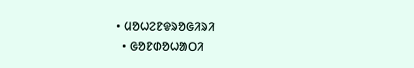• ᱢᱚᱦᱮᱱᱫᱨᱚᱜᱤᱨᱤ
  • ᱜᱚᱱᱰᱚᱦᱟᱛᱤ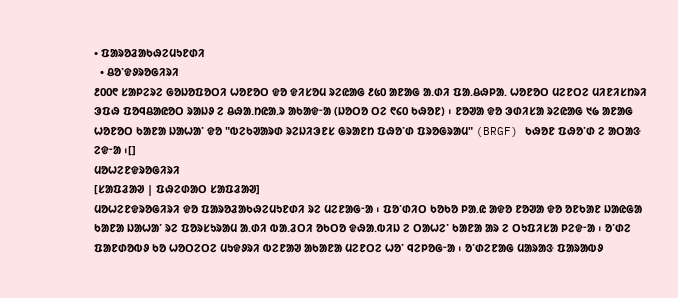• ᱯᱟᱨᱚᱲᱟᱠᱷᱮᱢᱩᱱᱰᱤ
  • ᱪᱚᱸᱫᱽᱨᱚᱜᱤᱨᱤ
᱒᱐᱐᱖ ᱥᱟᱞᱮᱨᱮ ᱜᱚᱡᱚᱯᱚᱛᱤ ᱦᱚᱱᱚᱛ ᱫᱚ ᱫᱤᱥᱚᱢ ᱨᱮᱭᱟᱜ ᱒᱕᱐ ᱟᱱᱟᱜ ᱟ.ᱰᱤ ᱯᱟ.ᱪᱷᱞᱟ. ᱦᱚᱱᱚᱛ ᱢᱮᱱᱛᱮ ᱢᱤᱱᱤᱥᱴᱨᱤ ᱳᱯᱷ ᱯᱚᱧᱪᱟᱭᱚᱛ ᱨᱟᱡᱽ ᱮ ᱪᱷᱟ.ᱴᱭᱟ.ᱨ ᱟᱠᱟᱫᱼᱟ (ᱡᱚᱛᱚ ᱛᱮ ᱖᱔᱐ ᱠᱷᱚᱱ) ᱾ ᱱᱚᱣᱟ ᱫᱚ ᱳᱰᱤᱥᱟ ᱨᱮᱭᱟᱜ ᱑᱙ ᱟᱱᱟᱜ ᱦᱚᱱᱚᱛ ᱠᱟᱱᱟ ᱡᱟᱦᱟᱸ ᱫᱚ "ᱵᱮᱠᱣᱟᱨᱰ ᱨᱮᱡᱤᱳᱱᱥ ᱜᱨᱟᱱᱴ ᱯᱷᱚᱸᱰ ᱯᱨᱚᱜᱨᱟᱢ" (BRGF) ᱠᱷᱚᱱ ᱯᱷᱚᱸᱰ ᱮ ᱟᱛᱟᱝ ᱮᱫᱼᱟ ᱾[]
ᱢᱚᱦᱮᱱᱫᱨᱚᱜᱤᱨᱤ
[ᱥᱟᱯᱲᱟᱣ | ᱯᱷᱮᱰᱟᱛ ᱥᱟᱯᱲᱟᱣ]
ᱢᱚᱦᱮᱱᱫᱨᱚᱜᱤᱨᱤ ᱫᱚ ᱯᱟᱨᱚᱲᱟᱠᱷᱮᱢᱩᱱᱰᱤ ᱨᱮ ᱢᱮᱱᱟᱜᱼᱟ ᱾ ᱯᱚᱸᱰᱤᱛ ᱠᱚᱠᱚ ᱞᱟ.ᱭ ᱟᱫᱚ ᱱᱚᱣᱟ ᱫᱚ ᱚᱱᱠᱟᱱ ᱡᱟᱭᱜᱟ ᱠᱟᱱᱟ ᱡᱟᱦᱟᱸ ᱨᱮ ᱯᱚᱨᱥᱩᱨᱟᱢ ᱟ.ᱰᱤ ᱵᱟ.ᱲᱛᱤ ᱚᱠᱛᱚ ᱫᱷᱟ.ᱵᱤᱡ ᱮ ᱛᱟᱦᱮᱸ ᱠᱟᱱᱟ ᱟᱨ ᱮ ᱛᱩᱯᱤᱥᱟ ᱞᱮᱫᱼᱟ ᱾ ᱚᱸᱰᱮ ᱯᱟᱱᱰᱚᱵᱽ ᱠᱚ ᱦᱚᱛᱮᱛᱮ ᱢᱩᱫᱽᱨᱤ ᱵᱮᱱᱟᱣ ᱟᱠᱟᱱᱟ ᱢᱮᱱᱛᱮ ᱦᱚᱸ ᱧᱮᱞᱚᱜᱼᱟ ᱾ ᱚᱸᱰᱮᱱᱟᱜ ᱢᱟᱨᱟᱝ ᱯᱟᱨᱟᱵᱽ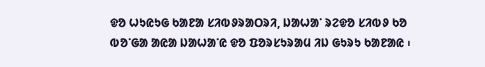ᱫᱚ ᱦᱩᱭᱩᱜ ᱠᱟᱱᱟ ᱥᱤᱵᱽᱨᱟᱛᱨᱤ, ᱡᱟᱦᱟᱸ ᱨᱮᱫᱚ ᱥᱤᱵᱽ ᱠᱚ ᱵᱚᱸᱜᱟ ᱟᱭᱟ ᱡᱟᱦᱟᱸᱭ ᱫᱚ ᱯᱚᱨᱥᱩᱨᱟᱢ ᱤᱡ ᱜᱩᱨᱩ ᱠᱟᱱᱟᱭ ᱾